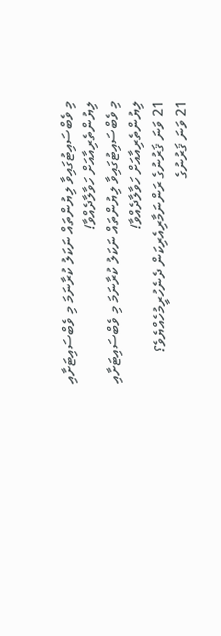މި ވެބްސައިޓުގައިވާ ލިޔުންތައް ނަކަލު ކުރާނަމަ މި ވެބްސައިޓަށާއި ލިޔުންތެރިއާއަށް ހަވާލާދެއްވާ!
މި ވެބްސައިޓުގައިވާ ލިޔުންތައް ނަކަލު ކުރާނަމަ މި ވެބްސައިޓަށާއި ލިޔުންތެރިއާއަށް ހަވާލާދެއްވާ!
21 ވަނަ ޤަރުނުގެ ރަންނަމާރިއެރިކަން ދެނެހުރީމުހެއްޔެވެ؟
21 ވަނަ ޤަރުނުގެ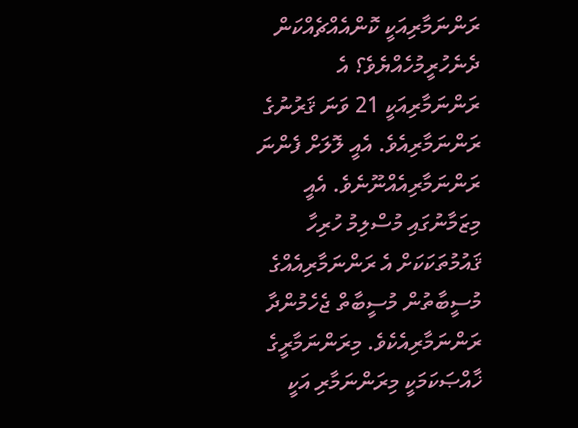ރަންނަމާރިއަކީ ކޮންއެއްޗެއްކަން ދެނެހުރީމުހެއްޔެވެ؟ އެ ރަންނަމާރިއަކީ 21 ވަނަ ޤަރުނުގެ ރަންނަމާރިއެވެ. އެއީ ލޮލަށް ފެންނަ ރަންނަމާރިއެއްނޫނެވެ. އެއީ މިޒަމާނުގައި މުސްލިމު ހުރިހާ ޤައުމުތަކަކަށް އެ ރަންނަމާރިއެއްގެ މުސީބާތުން މުސީބާތް ޖެހެމުންދާ ރަންނަމާރިއެކެވެ. މިރަންނަމާރީގެ ޚާއްޞަކަމަކީ މިރަންނަމާރި އަކީ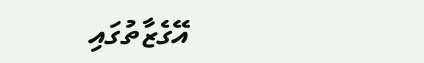އޭގެޒާތުގައި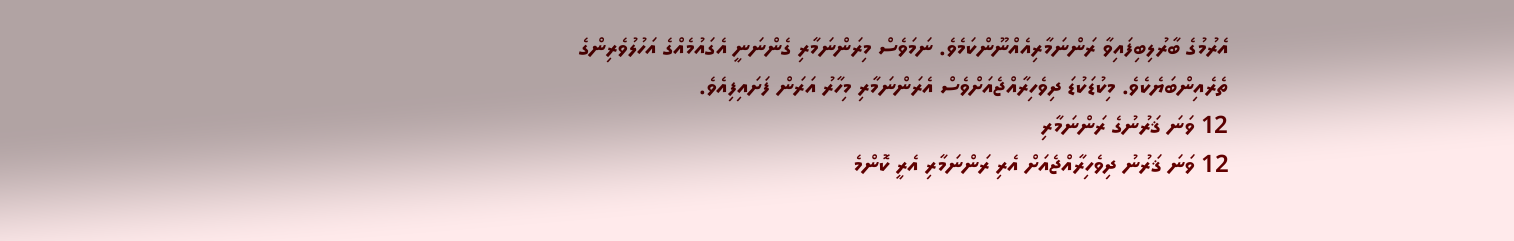އެރުމުގެ ބާރުލިބިފައިވާ ރަންނަމާރިއެއްނޫންކަމެވެ. ނަމަވެސް މިރަންނަމާރި ގެންނަނީ އެގައުމެއްގެ އަހުލުވެރިންގެ ތެރެއިންބަޔެކެވެ. މިކުޑަކުޑަ ދިވެހިރާއްޖެއަށްވެސް އެރަންނަމާރި މިހާރު އަރަން ފަށައިފިއެވެ.
12 ވަނަ ޤަރުނުގެ ރަންނަމާރި
12 ވަނަ ޤަރުނު ދިވެހިރާއްޖެއަށް އެރި ރަންނަމާރި އެރީ ކޮންމެ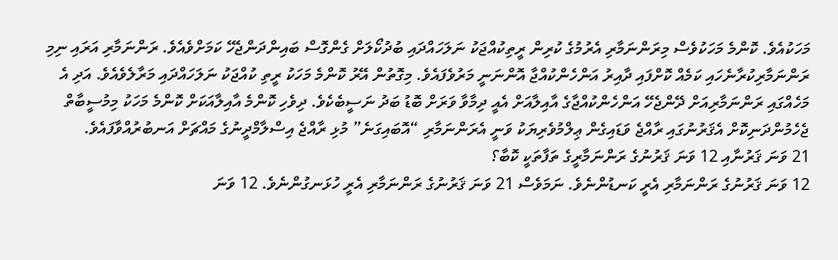މަހަކުއެވެ. ކޮންމެ މަހަކުވެސް މިރަންނަމާރި އެރުމުގެ ކުރިން ރީތިކުއްޖަކު ނަލަހައްދައި ބުދުކޯލަށް ގެންގޮސް ބައިންދަންޖެހޭ ކަމަށްވެއެވެ. ރަންނަމާރި އަރައި ނިމި ރަންނަމާރިކުރާނެހައި ކަމެއް ކޮށްފައި ދާއިރު އަންހެންކުއްޖާ އޮންނަނީ މަރުވެފައެވެ. މިގޮތުން އޭރު ކޮންމެ މަހަކު ރީތި ކުއްޖަކު ނަލަހައްދައި މަރާލެވެއެވެ. އަދި އެ މަހެއްގައި ރަންނަމާރިއަށް ދޭންޖެހޭ އަންހެންކުއްޖާގެ އާއިލާއަށް އެއީ ދިމާވާ ވަރަށް ބޮޑު ބަދު ނަސީބެކެވެ. ދިވެހި ކޮންމެ އާއިލާއަކަށް ކޮންމެ މަހަކު މިމުސީބާތް ޖެހެމުންދަނިކޮށް އެޤަރުނުގައި ރާއްޖެ ވަޑައިގެން ޢިލްމުވެރިޔަކު ވަނީ އެރަންނަމާރި “އޮބައިގަނެ” މުޅި ރާއްޖެ އިސްލާމްދީނުގެ މައްޗަށް އަނބުރުއްވާފައެވެ.
21 ވަނަ ޤަރުނާއި 12 ވަނަ ޤަރުނުގެ ރަންނަމާރީގެ ތަފާތަކީ ކޮބާ؟
12 ވަނަ ޤަރުނުގެ ރަންނަމާރި އެރީ ކަނޑުންނެވެ. ނަމަވެސް 21 ވަނަ ޤަރުނުގެ ރަންނަމާރި އެރީ ހުޅަނގުންނެވެ. 12 ވަނަ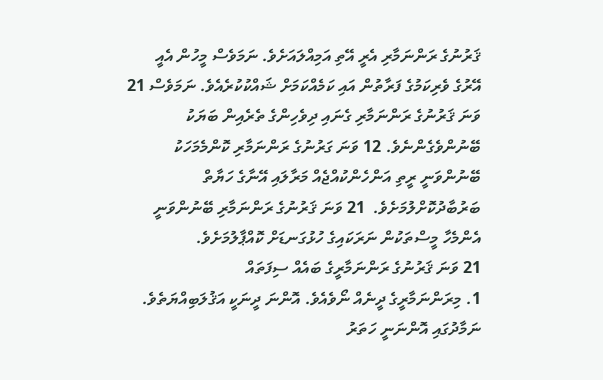ޤަރުނުގެ ރަންނަމާރި އެރީ އޭތި އަމިއްލައަށެވެ. ނަމަވެސް މީހުން އެއީ އޭރުގެ ވެރިކަމުގެ ފަރާތުން އައި ކަމެއްކަމަށް ޝައްކުކުރެއެވެ. ނަމަވެސް 21 ވަނަ ޤަރުނުގެ ރަންނަމާރި ގެނައި ދިވެހިންގެ ތެރެއިން ބަޔަކު ބޭނުންވެގެންނެވެ. 12 ވަނަ ގަރުނުގެ ރަންނަމާރި ކޮންމެމަހަކު ބޭނުންވަނީ ރީތި އަންހެންކުއްޖެއް މަރާލައި އޭނާގެ ހަޔާތް ބަރުބާދުކޮށްލުމަށެވެ.  21 ވަނަ ޤަރުނުގެ ރަންނަމާރި ބޭނުންވަނީ އެންމެހާ މީސްތަކުން ނަރަކައިގެ ހުޅުގަނޑަށް ކޮއްޕާލުމަށެވެ.
21 ވަނަ ޤަރުނުގެ ރަންނަމާރީގެ ބައެއް ސިފަތައް
1. މިރަންނަމާރީގެ ދީނެއް ނޯވެއެވެ. އޮންނަ ދީނަކީ އަޤުލަބިއްޔަތެވެ. ނަމާދުގައި އޮންނަނީ ހަތަރު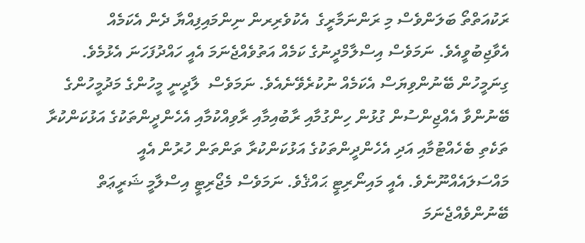ރަކުއަތްތޯ ބަލަންވެސް މި ރަންނަމާރީގެ  އެކުވެރިރން ނިންމައިފިއްޔާ ދެން އެކަމެއް އެވާޖިބުވީއެވެ. ނަމަވެސް އިސްލާމްދީނުގެ ކަމެއް އަތުވެއްޖެނަމަ އެއީ ހައްދުފަހަނަ އެޅުމެވެ. ގިނަމީހުން ބޭނުންވިޔަސް އެކަމެއް ނުކުރެވޭނެއެވެ. ނަމަވެސް  ލާދީނީ މީހުންގެ މަދުމީހުންގެ ބޭނުންވާ އެއްޖިންސުން ގުޅުން ހިންގުމާއި ރާބުއިމާއި ރާވިއްކުމާއި އެހެންދީންތަކުގެ އަޅުކަންކުރާ ތަކެތި ބެހެއްޓުމާއި އަދި އެހެންދީންތަކުގެ އަޅުކަންކުރާ ތަންތަން ހުރުން އެއީ މައްސަލައެއްނޫނެވެ. އެއީ މައިނޯރިޓީ ޙައްޤެވެ. ނަމަވެސް މެޖޯރިޓީ އިސްލާމީ ޝަރީޢަތް ބޭނުންވެއްޖެނަމަ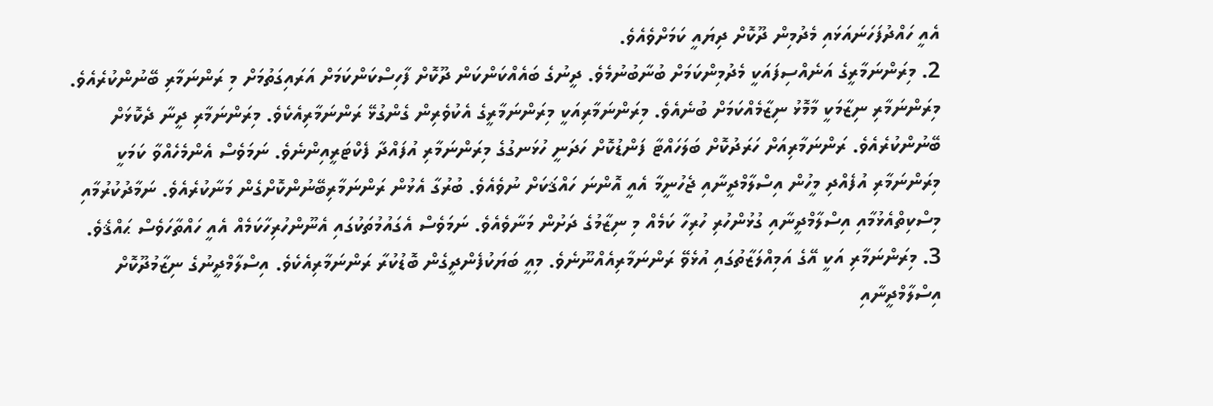އެއީ ހައްދުފަހަނައަޅައި މެދުމިން ދޫކޮށް ދިޔައީ ކަމަށްވެއެވެ.
2. މިރަންނަމާރީގެ އަނެއްސިފައަކީ މެދުމިންކަމަށް ބުނާބުނުމެވެ. ދީނުގެ ބައެއްކަންކަން ދޫކޮށް ފާހިސްކަންކަމަށް އަރައިގަތުމަށް މި ރަންނަމާރި ބޭނުންކުރެއެވެ. މިރަންނަމާރި ނިޒާމަކީ މާމޮޅު ނިޒާމެއްކަމަށް ބުނެއެވެ. މިރަންނަމާރިއަކީ މިރަންނަމާރީގެ އެކުވެރިން ގެންގުޅޭ ރަންނަމާރިއެކެވެ. މިރަންނަމާރި ދީނާ ދެކޮޅަށް ބޭނުންކުރެއެވެ. ރަންނަމާރިއަށް ހަރަދުކޮށް ބަލަހައްޓާ ފަންޑުކޮށް ހަދަނީ ހުޅަނގުގެ މިރަންނަމާރި އުފައްދާ ފެކްޓަރީއިންނެވެ. ނަމަވެސް އެންމެހެއްވާ ކަމަކީ މިރަންނަމާރި އުފެއްދި މީހުން އިސްލާމްދީނާއި ޖެހުނީމާ އެއީ އޮންނަ ހައްޤަކަށް ނުވެއެވެ. ބުރުގާ އެޅުން ރަންނަމާރިބޭނުންކޮށްގެން މަނާކުރެއެވެ. ނަމާދުކުރުމާއި މިސްކިތްއެޅުމާއި އިސްލާމްދީނާއި ގުޅުންހުރި ހުރިހާ ކަމެއް މި ނިޒާމުގެ ދަށުން މަނާވެއެވެ. ނަމަވެސް އެގައުމުތަކުގައި އެނޫންހުރިހާކަމެއް އެއީ ހައްތާހަވެސް ޙައްޤެވެ.
3. މިރަންނަމާރި އަކީ އޭގެ އަމިއްލަޒާތުގައި އުޅެވޭ ރަންނަމާރިއެއްނޫނެވެ. މިއީ ބަޔަކުފެންދީގެން ބޮޑުކުރާ ރަންނަމާރިއެކެވެ. އިސްލާމްދީނުގެ ނިޒާމުދޫކޮށް އިސްލާމްދީނާއި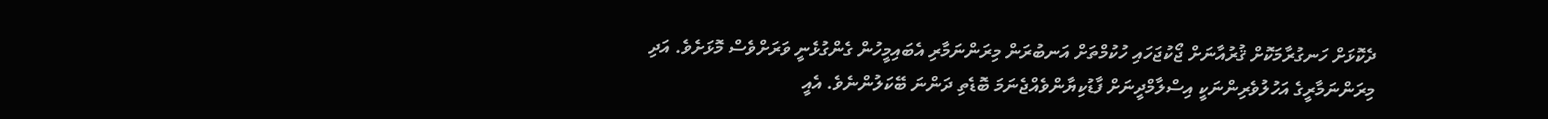ދެކޮޅަށް ހަނގުރާމަކޮށް ޤުރުއާނަށް ޖޯކުޖަހައި ހުކުމްތަށް އަނބުރަން މިރަންނަމާރި އެބައިމީހުން ގެންގުޅެނީ ވަރަށްވެސް މޮޅަށެވެ. އަދި މިރަންނަމާރީގެ އަހުލުވެރިންނަކީ އިސްލާމްދީނަށް ފާޑުކިޔާންވެއްޖެނަމަ ބޮޑެތި ދަންނަ ބޭކަލުންނެވެ. އެއީ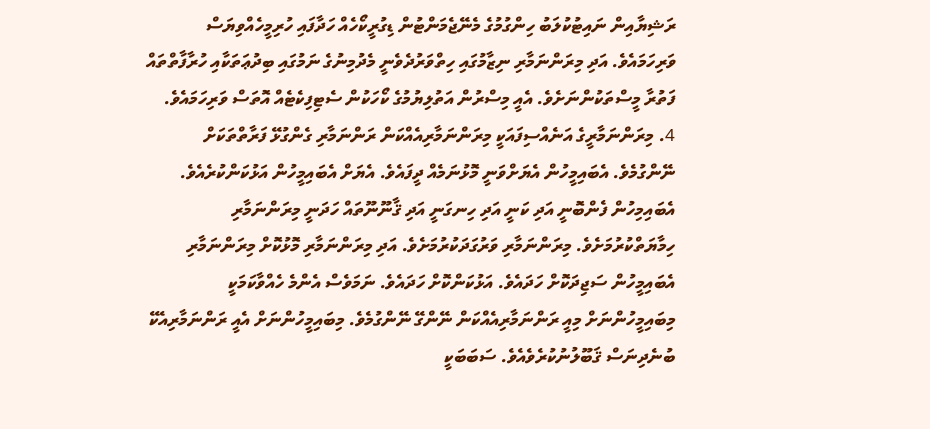ރަޝިޔާއިން ނައިޓުކުލަބު ހިންގުމުގެ މެނޭޖެމަންޓުން ޑިގުރީކޯހެއް ހަދާފައި ހުރިމީހެއްވިޔަސް ވަރިހަމައެވެ. އަދި މިރަންނަމާރި ނިޒާމުގައި ހިތްވަރުދެވެނީ މެދުމިނުގެ ނަމުގައި ބިދުޢަތަކާއި ހުރާފާތްތައް ފަތުރާ މީސްތަކުންނަށެވެ. އެއީ މިސްރުން އަތުލިޔުމުގެ ކޯހަކުން ސެޓިފިކެޓެއް އޮތަސް ވަރިހަމައެވެ.
4. މިރަންނަމާރީގެ އަނެއްސިފައަކީ މިރަންނަމާރިއެއްކަން ރަންނަމާރި ގެންގުޅޭ ފަރާތްތަކަށް ނޭންގުމެވެ. އެބައިމީހުން އެޔަށްވަނީ މޮޅުނަމެއް ދީފައެވެ. އެޔަށް އެބައިމީހުން އަޅުކަންކުރެއެވެ. އެބައިމިހުން ފެންބޮނީ އަދި ކަނީ އަދި ހިނގަނީ އަދި ޤާނޫނޫތައް ހަދަނީ މިރަންނަމާރި ހިމާޔަތްކުރުމަށެވެ. މިރަންނަމާރި ވަރުގަދަކުރުމަށެވެ. އަދި މިރަންނަމާރި މޮޅުކޮށް މިރަންނަމާރި އެބައިމީހުން ސަޖިދަކޮށް ހަދައެވެ. އަޅުކަންކޮށް ހަދައެވެ. ނަމަވެސް އެންމެ ހެއްވާކަމަކީ މިބައިމީހުންނަށް މިއީ ރަންނަމާރިއެއްކަން ނޭންގޭ ނޭންގުމެވެ. މިބައިމީހުންނަށް އެއީ ރަންނަމާރިއެކޭ ބުނެދިނަސް ޤަބޫލުނުކުރެވެއެވެ. ސަބަބަކީ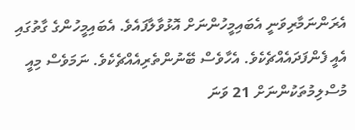އެރަންނަމާރިވަނީ އެބައިމީހުންނަށް އޮޅުވާލާފައެވެ. އެބައިމީހުންގެ ގާތުގައި އެއީ ފެންފަދައެއްޗެކެވެ. އެހާވެސް ބޭނުންތެރިއެއްޗެކެވެ. ނަމަވެސް މިއީ މުސްލިމުތަކުންނަށް 21 ވަނަ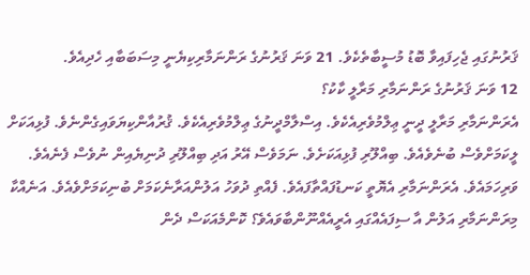ޤަރުނުގައި ޖެހިފައިވާ ބޮޑު މުސީބާތެކެވެ. 21 ވަނަ ޤަރުނުގެ ރަންނަމާރިކިޔެނީ މިސަބަބާއި ހެދިއެވެ.
12 ވަނަ ޤަރުނުގެ ރަންނަމާރި މަރާލީ ކާކު؟
އެރަންނަމާރި މަރާލީ ދީނީ ޢިލްމުވެރިއެކެވެ. އިސްލާމްދީނުގެ ޢިލްމުވެރިއެކެވެ. ޤުރުއާންކިޔަވައިގެންނެވެ. ފުޅިއަކަށް ލީކަމަށްވެސް ބުނެވެއެވެ. ބިއްލޫރި ފުޅިއަކަށެވެ. ނަމަވެސް އޭރު އަދި ބިއްލޫރި ދުނިޔެއިން ނުވެސް ފެނެއެވެ. ވަރިހަމައެވެ. އެރަންނަމާރި އެޔޮތީ ކަނޑުފައްތާފައެވެ. ފެއްތި ދުވަހު އަލުންއަރާނެކަމަށް ބުނިކަމަށްވެއެވެ. އަނެއްކާ މިރަންނަމާރި އަލުން އާ ސިފައެއްގައި އެރީއެއްނޫންބާވައެވެ؟ ކޮންމެއަކަސް ދެން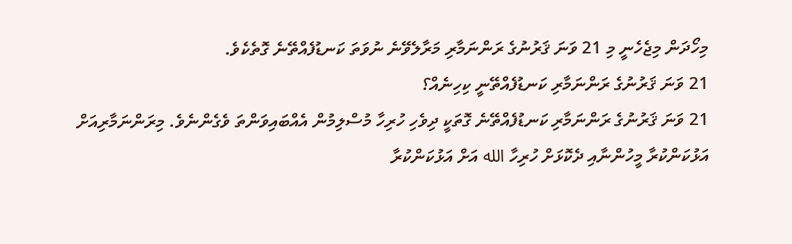މިހޯދަން މިޖެހެނީ މި 21 ވަނަ ޤަރުނުގެ ރަންނަމާރި މަރާލެވޭނެ ނުވަތަ ކަނޑުފެއްތޭނެ ގޮތެކެވެ.
21 ވަނަ ޤަރުނުގެ ރަންނަމާރި ކަނޑުފެއްތޭނީ ކިހިނެއް؟
21 ވަނަ ޤަރުނުގެ ރަންނަމާރި ކަނޑުފެއްތޭނެ ގޮތަކީ ދިވެހި ހުރިހާ މުސްލިމުން އެއްބައިވަންތަ ވެގެންނެވެ. މިރަންނަމާރިއަށް އަޅުކަންކުރާ މީހުންނާއި ދެކޮޅަށް ހުރިހާ الله އަށް އަޅުކަންކުރާ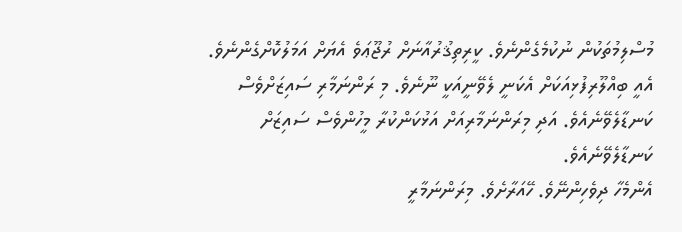މުސްލިމުތަކުން ނުކުމެގެންނެވެ. ކީރިތިޤުރުއާނަށް ރުޖޫޢަވެ އެޔަށް އަމަލުކޮށްގެންނެވެ. އެއީ ބިއްލޫރިފުޅިއަކަށް އެކަނީ ލެވޭނީއަކީ ނޫނެވެ. މި ރަންނަމާރި ސައިޒަށްވެސް ކަނޑާލެވޭނެއެވެ. އަދި މިރަންނަމާރިއަށް އަޅުކަންކުރާ މީހުންވެސް ސައިޒަށް ކަނޑާލެވޭނެއެވެ.
އެންމެހާ ދިވެހިންނޭވެ. ހޭއަރާށެވެ. މިރަންނަމާރީ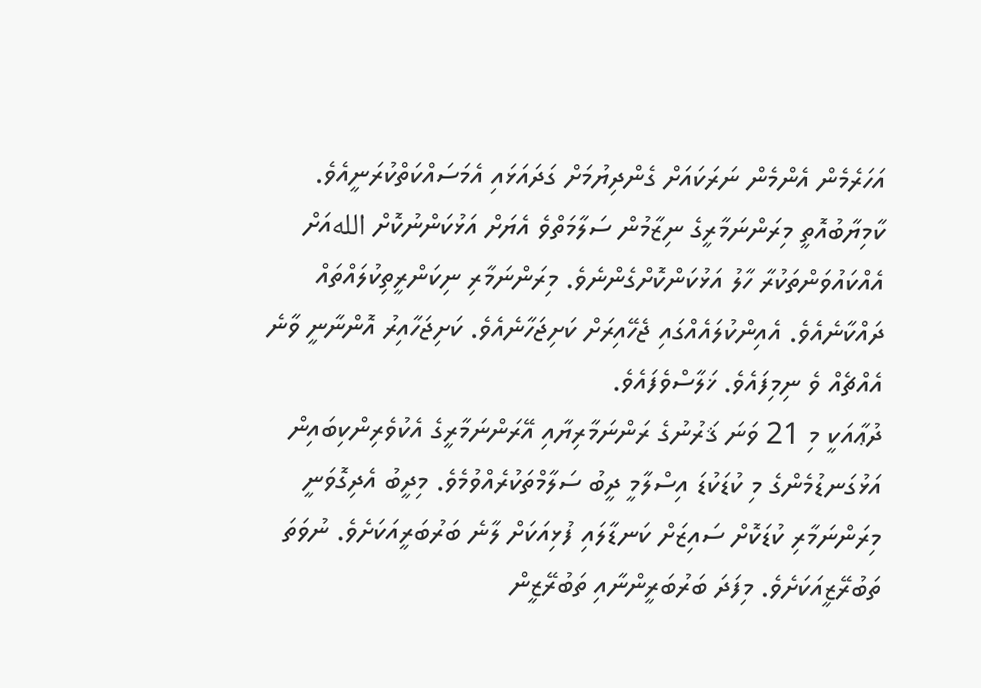އަހަރެމެން އެންމެން ނަރަކައަށް ގެންދިޔުމަށް ގަދައަޅައި އެމަސައްކަތްކުރަނީއެވެ. ކާމިޔާބުއޮތީ މިރަންނަމާރީގެ ނިޒާމުން ސަލާމަތްވެ އެޔަށް އަޅުކަންނުކޮށް اللهއަށް އެއްކައުވަންތަކުރާ ހާލު އަޅުކަންކޮށްގެންނެވެ. މިރަންނަމާރި ނިކަންރީތިކުލައްތައް ދައްކާނެއެވެ. އެއިންކުލައެއްގައި ޖެހޭއިރަށް ކަށިޖަހާނެއެވެ. ކަށިޖަހާއިރު އޮންނާނީ ވާނެ އެއްޗެއް ވެ ނިމިފައެވެ. ޚަލާސްވެފައެވެ.
ދުޢާއަކީ މި 21 ވަނަ ޤަރުނުގެ ރަންނަމާރިޔާއި އޭރަންނަމާރީގެ އެކުވެރިންކިބައިން އަޅުގަނޑުމެންގެ މި ކުޑަކުޑަ އިސްލާމީ ދީބު ސަލާމްތަކުރެއްވުމެވެ. މިދީބު އެދިގޮވަނީ މިރަންނަމާރި ކުޑަކޮށް ސައިޒަށް ކަނޑާލައި ފުޅިއަކަށް ލާނެ ބަރުބަރީއަކަށެވެ. ނުވަތަ ތަބުރޭޒީއަކަށެވެ. މިފަދަ ބަރުބަރީންނާއި ތަބުރޭޒީން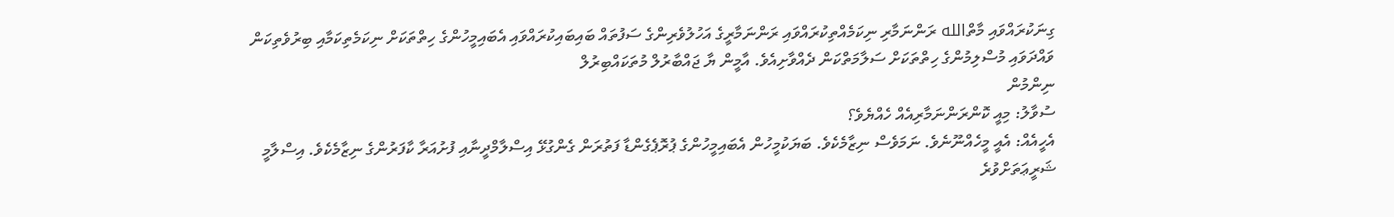ގިނަކުރައްވައި މާތްالله ރަންނަމާރި ނިކަމެއްތިކުރައްވައި ރަންނަމާރީގެ އަހުލުވެރިންގެ ސަފުތައް ބައިބައިކުރައްވައި އެބައިމީހުންގެ ހިތްތަކަށް ނިކަމެތިކަމާއި ބިރުވެތިކަން ވައްދަވައި މުސްލިމުންގެ ހިތްތަކަށް ސަލާމަތްކަން ދެއްވާށިއެވެ. އާމީން ޔާ ޖައްބާރުލް މުތަކައްބިރުލް
ނިންމުން
ސުވާލު: މިއީ ކޮންރަންނަމާރިއެއް ހެއްޔެވެ؟
އެހީއެއް: އެއީ މީހެއްނޫނެވެ. ނަމަވެސް ނިޒާމެކެވެ. ބަޔަކުމީހުން އެބައިމީހުންގެ ޕުރޮޕެގެންޑާ ފަތުރަން ގެންގުޅޭ އިސްލާމްދީނާއި ފުށުއަރާ ކާފަރުންގެ ނިޒާމެކެވެ. އިސްލާމީ ޝަރީޢަތަށްވުރެ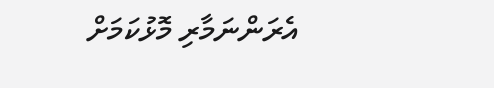އެރަންނަމާރި މޮޅުކަމަށް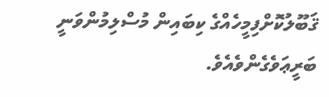ޤަބޫލުކޮށްފިމީހެއްގެ ކިބައިން މުސްލިމުންވަނީ ބަރީޢަވެގެންވެއެވެ.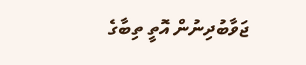ޖަވާބުދިނުން އޮތީ ތިބާގެ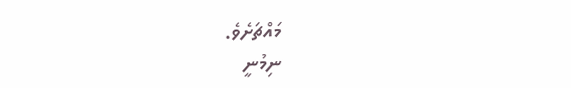މައްޗަށެވެ.
ނިމުނީ